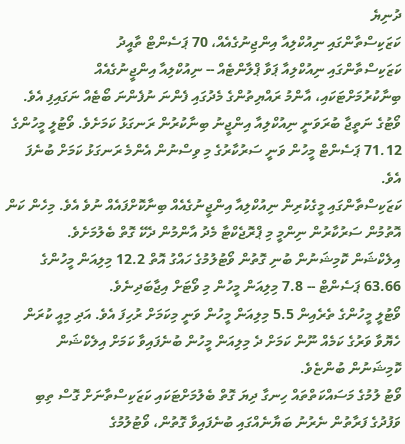ދުނިޔެ
ކަޒަކިސްތާންގައި ނިއުކްލިއާ އިންޖިނުގެއެއް، 70 ޕަސެންޓް ތާއީދު
ކަޒަކިސްތާންގައި ނިއުކްލިއާ ޕަވާ ޕްލާންޓެއް -- ނިއުކްލިއާ އިންޖީނުގެއެއް ބިނާކުރުމަށްޓަކައި، އާންމު ރައްޔިތުންގެ މެދުގައި ފެންނަ ނުފެންނަ ބޯޓެއް ނަގައިފި އެވެ.
ވޯޓުގެ ނަތީޖާ ބުރަވަނީ ނިއުކްލިއާ އިންޖީނު ބިނާކުރުން ރަނގަޅު ކަމަށެވެ. ވޯޓުލީ މީހުންގެ 71.12 ޕަސެންޓް މީހުން ވަނީ ސަރުކާރުގެ މި ވިސްނުން އެންމެ ރަނގަޅު ކަމަށް ބުނެފަ އެވެ.
ކަޒަކިސްތާންގައި މީގެކުރިން ނިއުކްލިއާ އިންޖީނުގެއެއް ބިނާކޮށްފައެއް ނުވެ އެވެ. މިހެން ކަން އޮތުމުން ސަރުކާރުން ނިންމީ މި ޕްރޮޖެކްޓާ މެދު އާންމުން ދެކޭ ގޮތް ބެލުމަށެވެ.
އިލެކްޝަން ކޮމިޝަނުން ބުނި ގޮތުން ވޯޓުލުމުގެ ހައްގު އޮތް 12.2 މިލިއަން މީހުންގެ 63.66 ޕަސެންޓް -- 7.8 މިލިއަން މީހުން މި ވޯޓަށް އިޖާބަދިނެވެ.
ވޯޓުލީ މީހުންގެ ތެރެއިން 5.5 މިލިއަން މީހުން ވަނީ މިކަމަށް ރުހިފަ އެވެ. އަދި މިއީ ކުރަން ހެޔޮވާ ވަރުގެ ކަމެއް ނޫން ކަމަށް ދެ މިލިއަން މީހުން ބުނެފައިވާ ކަމަށް އިލެކްޝަން ކޮމިޝަނުން ބުންޏެވެ.
ވޯޓު ލުމުގެ މަސައްކަތްތައް ހިނގާ ދިޔަ ގޮތް ބެލުމަށްޓަކައި ކަޒަކިސްތާނަށް ގޮސް ތިބި ވަފުދުގެ ފަރާތުން ނެރުނު ބަޔާނެއްގައި ބުނެފައިވާ ގޮތުން، ވޯޓުލުމުގެ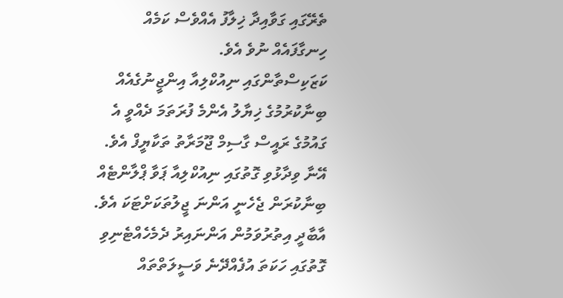ތެރޭގައި ގަވާއިދާ ޚިލާފު އެއްވެސް ކަމެއް ހިނގާފައެއް ނުވެ އެވެ.
ކަޒަކިސްތާންގައި ނިއުކްލިއާ އިންޖީނުގެއެއް ބިނާކުރުމުގެ ޚިޔާލު އެންމެ ފުރަތަމަ ދެއްވީ އެ ގައުމުގެ ރައީސް ގާސިމް ޖޫމަރާތު ތަކާޔީފް އެވެ. އޭނާ ވިދާޅުވި ގޮތުގައި ނިއުކްލިއާ ޕަވާ ޕްލާންޓެއް ބިނާކުރަން ޖެހެނީ އަންނަ ޖީލުތަކަށްޓަކަ އެވެ. އާބާދީ އިތުރުވަމުން އަންނައިރު ދެމެހެއްޓެނިވި ގޮތުގައި ހަކަތަ އުފެއްދޭނެ ވަސީލަތްތައް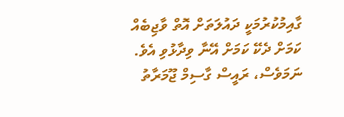ގާއިމުކުރުމަކީ ދައުލަތަށް އޮތް ވާޖިބެއް ކަމަށް ދެކޭ ކަމަށް އޭނާ ވިދާޅުވި އެވެ.
ނަމަވެސް، ރައީސް ގާސިމް ޖޫމަރާތު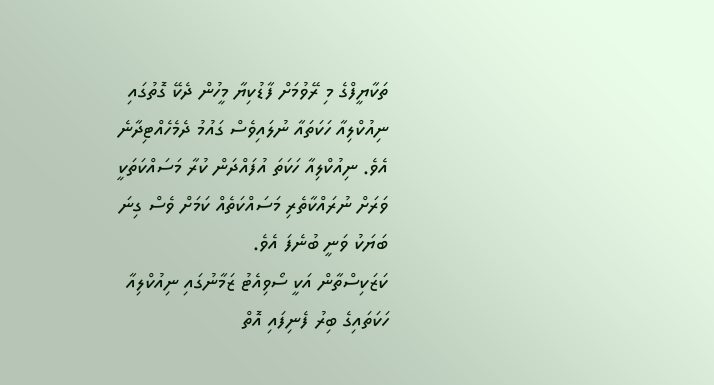ތަކާޔީފްގެ މި ރޭވުމަށް ފާޑުކިޔާ މީހުން ދެކޭ ގޮތުގައި ނިއުކްލިއާ ހަކަތައާ ނުލައިވެސް ގައުމު ދެމެހެއްޓިދާނެ އެވެ. ނިއުކްލިއާ ހަކަތަ އުފައްދަން ކުރާ މަސައްކަތަކީ ވަރަށް ނުރައްކާތެރި މަސައްކަތެއް ކަމަށް ވެސް ގިނަ ބަޔަކު ވަނީ ބުނެފަ އެވެ.
ކަޒަކިސްތާން އަކީ ސޯވިއެޓު ޒަމާނުގައި ނިއުކްލިއާ ހަކަތައިގެ ބިރު ފެނިފައި އޮތް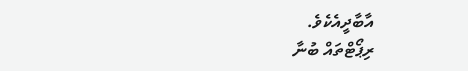އާބާދީއެކެވެ.
ރިޕޯޓްތައް ބުނާ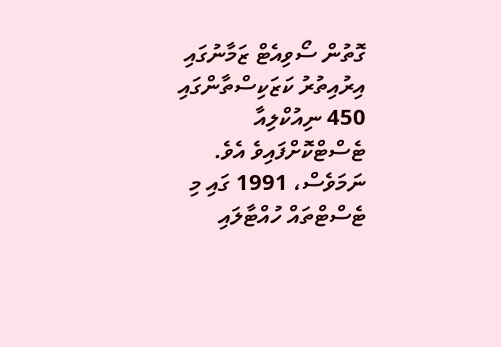ގޮތުން ސޯވިއެޓް ޒަމާނުގައި އިރުއިތުރު ކަޒަކިސްތާންގައި 450 ނިއުކްލިއާ ޓެސްޓްކޮށްފައިވެ އެވެ. ނަމަވެސް، 1991 ގައި މި ޓެސްޓްތައް ހުއްޓާލައި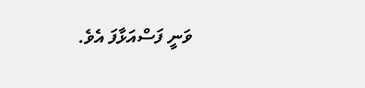ވަނީ ފަސްއަޅާފަ އެވެ.